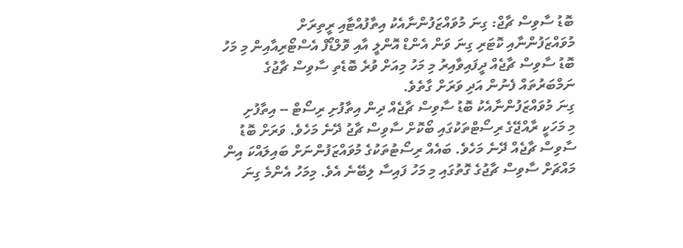ބޮޑު ސާވިސް ޗާޖް: ގިނަ މުވައްޒަފުންނާއެކު އިތާފުއްޓާއި ރީތިރަށް
މުވައްޒަފުންނާއި ކޮޓަރި ގިނަ ވަން އެންޑް އޮންލީ އާއި ވޮލްޑޯފް އެސްޓޯރިއާއިން މި މަހު ބޮޑު ސާވިސް ޗާޖެއް ދީފައިވާއިރު މި މަހު މިއަށް ވުރެ ބޮޑެތި ސާވިސް ޗާޖުގެ ނަމްބަރުތައް ފެނުން އަދި ވަރަށް ގާތެވެ.
ގިނަ މުވައްޒަފުންނާއެކު ބޮޑު ސާވިސް ޗާޖެއް ދިން އިތާފުށި ރިސޯޓް -- އިތާފުށި
މި މަހަކީ ރާއްޖޭގެ ރިސޯޓްތަކުގައި ބޯކޮށް ސާވިސް ޗާޖު ދޭނެ މަހެވެ. ވަރަށް ބޮޑު ސާވިސް ޗާޖެއް ދޭނެ މަހެވެ. ބައެއް ރިސޯޓުތަކުގެ މުވައްޒަފުންނަށް ބައިލައްކަ އިން މައްޗަށް ސާވިސް ޗާޖުގެ ގޮތުގައި މި މަހު ފައިސާ ލިބޭނެ އެވެ. މިމަހު އެންމެ ގިނަ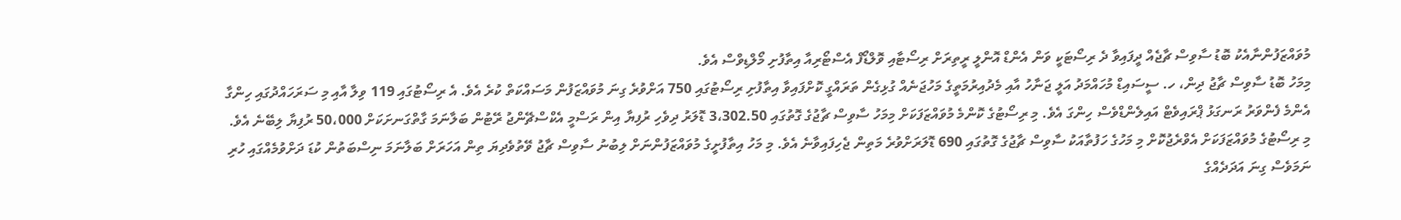މުވައްޒަފުންނާއެކު ބޮޑު ސާވިސް ޗާޖެއް ދީފައިވާ ދެ ރިސޯޓަކީ ވަން އެންޑް އޮންލީ ރީތިރަށް ރިސޯޓާއި ވޮލްޑޯފް އެސްޓޯރިއާ އިތާފުށި މޯލްޑިވްސް އެވެ.
މިމަހު ބޮޑު ސާވިސް ޗާޖު ދިން، ހ. ސީސައިޑް މުހައްމަދު އަލީ ޖަނާހު އާއި މެދުއިރުމަތީގެ މަހުޖަނެއް ގުޅިގެން ތަރައްގީ ކޮށްފައިވާ އިތާފުށި ރިސޯޓުގައި 750 އަށްވުރެ ގިނަ މުވައްޒަފުން މަސައްކަތް ކުރެ އެވެ. އެ ރިސޯޓުގައި 119 ވިލާ އާއި މި ސަރަހައްދުގައި ހިންގާ އެންމެ ފެންވަރު ރަނގަޅު ޕްރައިވެޓް އައިލެންޑްވެސް ހިންގަ އެވެ. މި ރިސޯޓުގެ ކޮންމެ މުވައްޒަފަކަށް މިމަހު ސާވިސް ޗާޖުގެ ގޮތުގައި 3،302.50 ޑޮލަރު ދިވެހި ރުފިޔާ އިން ރަސްމީ އެކްސްޗޭންޖު ރޭޓުން ބަލާނަމަ ގާތްގަނށަކަށް 50،000 ރުފިޔާ ލިބޭނެ އެވެ.
މި ރިސޯޓުގެ މުވައްޒަފަކަށް އެވްރެޖުކޮށް މި މަހުގެ ހަފުތާއަކު ސާވިސް ޗާޖުގެ ގޮތުގައި 690 ޑޮލަރަށްވުރެ މަތިން ޖެހިފައިވާނެ އެވެ. މި މަހު އިތާފުށީގެ މުވައްޒަފުންނަށް ލިބުނު ސާވިސް ޗާޖު ވޭތުވެދިޔަ ތިން އަހަރަށް ބަލާނަމަ ނިސްބަތުން ކުޑަ ދަށްވުމެއްގައި ހުރި ނަމަވެސް ގިނަ އަދަދެއްގެ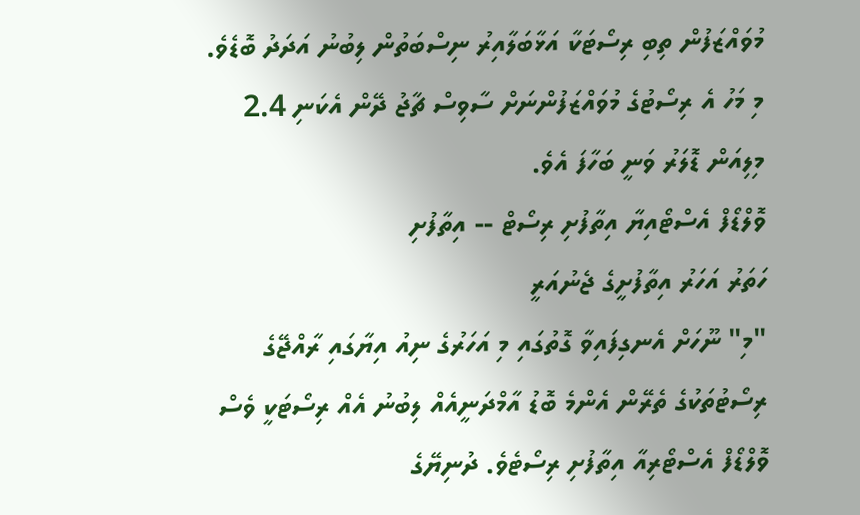މުވައްޒަފުން ތިބި ރިސޯޓަކާ އަޅާބަލާއިރު ނިސްބަތުން ލިބުނު އަދަދު ބޮޑެވެ. މި މަހު އެ ރިސޯޓުގެ މުވައްޒަފުންނަށް ސާވިސް ޗާޖު ދޭން އެކަނި 2.4 މިލިއަން ޑޮލަރު ވަނީ ބަހާފަ އެވެ.
ވޮލްޑޯފް އެސްޓޯއިޔާ އިތާފުށި ރިސޯޓް -- އިތާފުށި
ހަތަރު އަހަރު އިތާފުށީގެ ޖެނުއަރީ
"މި" ނޫހަށް އެނގިފައިވާ ގޮތުގައި މި އަހަރުގެ ނިއު އިޔާގައި ރާއްޖޭގެ ރިސޯޓުތަކުގެ ތެރޭން އެންމެ ބޮޑު އާމްދަނީއެއް ލިބުނު އެއް ރިސޯޓަކީ ވެސް ވޮލްޑޯފް އެސްޓޯރިއާ އިތާފުށި ރިސޯޓެވެ. ދުނިޔޭގެ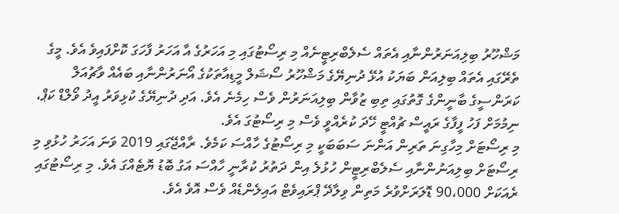މަޝްހޫރު ބިލިއަނަރުންނާއި އެތައް ސެލެބްރިޓީނެއް މި ރިސޯޓުގައި މި އަހަރުގެ އާ އަހަރު ފާހަގަ ކޮށްފައިވެ އެވެ. މީގެ ތެރޭގައި އެތައް ބިލިއަން ބަޔަކު އުޅޭ ދުނިޔޭގެ މަޝްހޫރު ސޯޝަލް މީޑިއާތަކުގެ އޯނަރުންނާއި ބައެއް ވާޗުއަލް ކަރަންސީގެ ބާނީންގެ ގޮތުގައި ތިބި ޒުވާން ބިލިއަނަރުން ވެސް ހިމެނެ އެވެ. އަދި ދުނިޔޭގެ ކުޅިވަރު އީދު ވޯލްޑް ކަޕް، ނިމުމަށް ފަހު ފީފާގެ ރައީސް ޗުއްޓީ ހޭދަ ކުރެއްވީ ވެސް މި ރިސޯޓުގަ އެވެ.
މި ރިސޯޓަށް މިހާގިނަ ތަރިން އަންނަ ސަބަބަކީ މި ރިސޯޓުގެ ހާއްސަ ކަމެވެ. ރާއްޖޭގައި 2019 ވަނަ އަހަރު ހުޅުވި މި ރިސޯޓަށް ބިލިއަނުންނާއި ސެލެބްރިޓީން ހުޅުލެ އިން ދަތުރު ކުރާނީ ހާއްސަ އަގު ބޮޑު ޔޮޓެއްގަ އެވެ. މި ރިސޯޓުގައި ރެއަކަށް 90،000 ޑޮލަރަށްވުރެ މަތިން ވިލާދޭ ޕްރައިވެޓް އައިލެންޑެއް ވެސް އޮވެ އެވެ.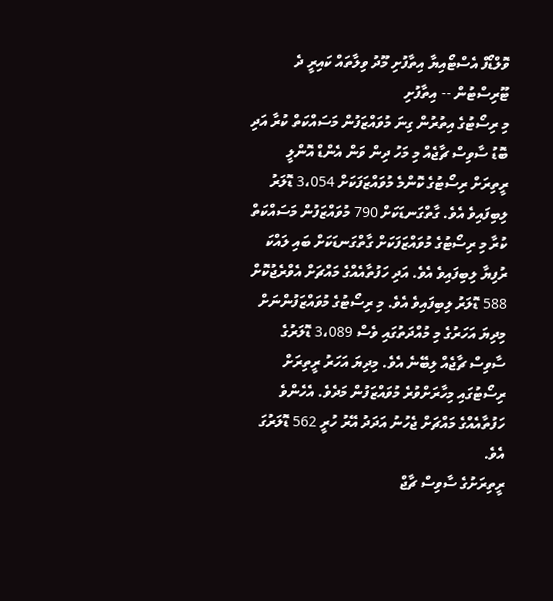ވޮލްޑޯފް އެސްޓޯއިޔާ އިތާފުށި މޫދު ވިލާތައް ކައިރީ ދެ ޓޫރިސްޓުން -- އިތާފުށި
މި ރިސޯޓުގެ އިތުރުން ގިނަ މުވައްޒަފުން މަސައްކަތް ކުރާ އަދި ބޮޑު ސާވިސް ޗާޖެއް މި މަހު ދިން ވަން އެންޑް އޮންލީ ރީތިރަށް ރިސޯޓުގެ ކޮންމެ މުވައްޒަފަކަށް 3،054 ޑޮލަރު ލިބިފައިވެ އެވެ. ގާތްގަނޑަކަށް 790 މުވައްޒަފުން މަސައްކަތް ކުރާ މި ރިސޯޓުގެ މުވައްޒަފަކަށް ގާތްގަނޑަކަށް ބައި ލައްކަ ރުފިޔާ ލިބިފައިވެ އެވެ. އަދި ހަފުތާއެއްގެ މައްޗަށް އެވްރެޖުކޮށް 588 ޑޮލަރު ލިބިފައިވެ އެވެ. މި ރިސޯޓުގެ މުވައްޒަފުންނަށް މިދިޔަ އަހަރުގެ މި މުއްދަތުގައި ވެސް 3،089 ޑޮލަރުގެ ސާވިސް ޗާޖެއް ލިބޭނެ އެވެ. މިދިޔަ އަހަރު ރީތިރަށް ރިސޯޓުގައި މިހާރަށްވުރެ މުވައްޒަފުން މަދެވެ. އެހެންވެ ހަފުތާއެއްގެ މައްޗަށް ޖެހުނު އަދަދު އޭރު ހުރީ 562 ޑޮލަރުގަ އެވެ.
ރީތިރަށުގެ ސާވިސް ޗާޖް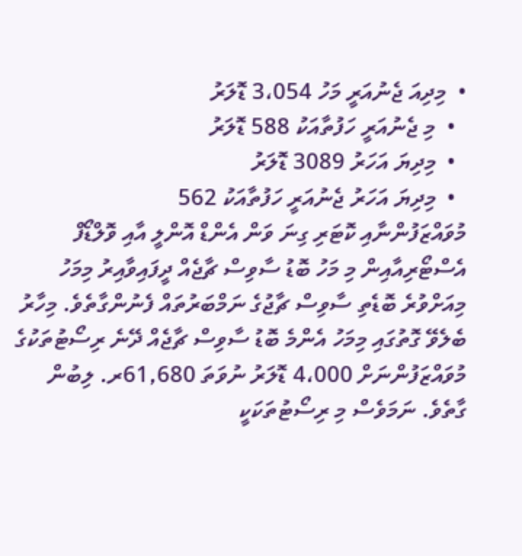•  މިދިއަ ޖެނުއަރީ މަހު 3،054 ޑޮލަރު
  •  މި ޖެނުއަރީ ހަފުތާއަކު 588 ޑޮލަރު
  •  މިދިޔަ އަހަރު 3089 ޑޮލަރު
  •  މިދިޔަ އަހަރު ޖެނުއަރީ ހަފުތާއަކު 562
މުވައްޒަފުންނާއި ކޮޓަރި ގިނަ ވަން އެންޑް އޮންލީ އާއި ވޮލްޑޯފް އެސްޓޯރިއާއިން މި މަހު ބޮޑު ސާވިސް ޗާޖެއް ދީފައިވާއިރު މިމަހު މިއަށްވުރެ ބޮޑެތި ސާވިސް ޗާޖުގެ ނަމްބަރުތައް ފެނުންގާތެވެ. މިހާރު ބެލެވޭ ގޮތުގައި މިމަހު އެންމެ ބޮޑު ސާވިސް ޗާޖެއް ދޭނެ ރިސޯޓުތަކުގެ މުވައްޒަފުންނަށް 4،000 ޑޮލަރު ނުވަތަ 61,680ރ. ލިބުން ގާތެވެ. ނަމަވެސް މި ރިސޯޓުތަކަކީ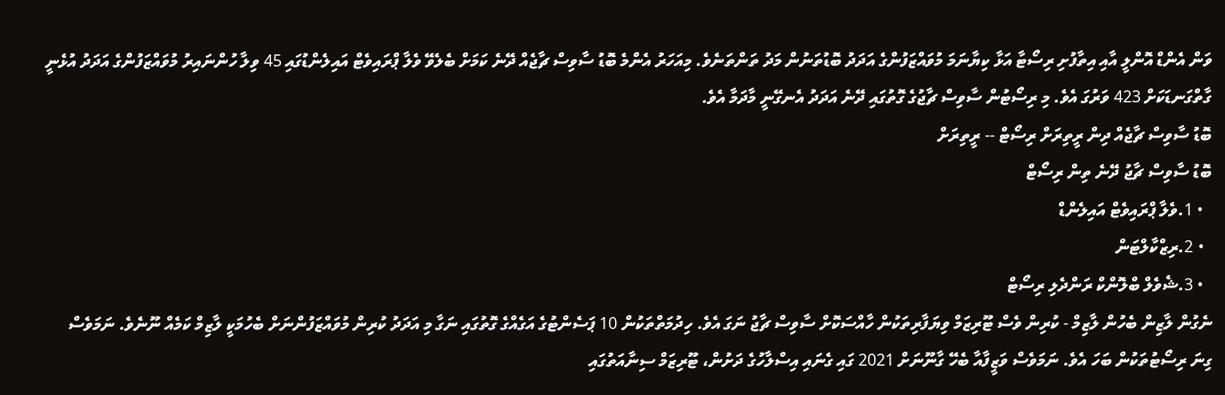ވަން އެންޑް އޮންލީ އާއި އިތާފުށި ރިސޯޓާ އަޅާ ކިޔާނަމަ މުވައްޒަފުންގެ އަދަދު ބޮޑުތަނުން މަދު ތަންތަނެވެ. މިއަހަރު އެންމެ ބޮޑު ސާވިސް ޗާޖެއް ދޭނެ ކަމަށް ބެލެވޭ ވެލާ ޕްރައިވެޓް އައިލެންޑުގައި 45 ވިލާ ހުންނައިރު މުވައްޒަފުންގެ އަދަދު އުޅެނީ ގާތްގަނޑަކަށް 423 ވަރުގަ އެވެ. މި ރިސޯޓުން ސާވިސް ޗާޖުގެ ގޮތުގައި ދޭނެ އަދަދު އެނގޭނީ މާދަމާ އެވެ.
ބޮޑު ސާވިސް ޗާޖެއް ދިން ރީތިރަށް ރިސޯޓް -- ރީތިރަށް
ބޮޑު ސާވިސް ޗާޖު ދޭނެ ތިން ރިސޯޓް
  • 1.ވެލާ ޕްރައިވެޓް އައިލެންޑް
  • 2.ރިޒްކާލްޓަން
  • 3.ޝެވެލް ބްލޮންކް ރަންދެލި ރިސޯޓް
ނެގުން ލާޒިން ބެހުން ލާޒިމް - ކުރިން ވެސް ޓޫރިޒަމް ވިޔަފާރިތަކުން ހާއްސަކޮށް ސާވިސް ޗާޖު ނަގަ އެވެ. ހިދުމަތްތަކުން 10 ޕަސެންޓުގެ އަގެއްގެ ގޮތުގައި ނަގާ މި އަދަދު ކުރިން މުވައްޒަފުންނަށް ބެހުމަކީ ލާޒިމް ކަމެއް ނޫނެވެ. ނަމަވެސް ގިނަ ރިސޯޓުތަކުން ބަހަ އެވެ. ނަމަވެސް ވަޒީފާއާ ބެހޭ ގާނޫނަށް 2021 ގައި ގެނައި އިސްލާހުގެ ދަށުން، ޓޫރިޒަމް ސިނާއަތުގައި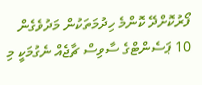ފޯރުކޮށްދޭ ކޮންމެ ހިދުމަތަކުން މަދުވެގެން 10 ޕަސެންޓްގެ ސާވިސް ޗާޖެއް ނެގުމަކީ މި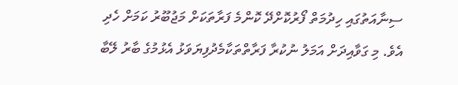ސިނާއަތުގައި ހިދުމަތް ފޯރުކޮށްދޭ ކޮންމެ ފަރާތަކަށް މަޖުބޫރު ކަމަށް ހެދި އެވެ. މި ގަވާއިދަށް އަމަލު ނުކުރާ ފަރާތްތަކާމެދުފިޔަވަޅު އެޅުމުގެ ބާރު ލޭބާ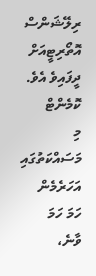ރިލޭޝަންސް އޮތޯރިޓީއަށް ދީފައިވެ އެވެ.
ކޮމެންޓް
މި މަސައްކަތުގައި އަހަރެމެން ހަމަ ހަމަ ވާނެ،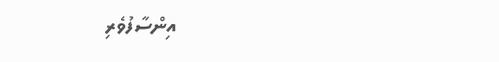އިންސާފުވެރި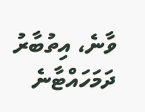ވާނެ، އިތުބާރު ދަމަހައްޓާނެ